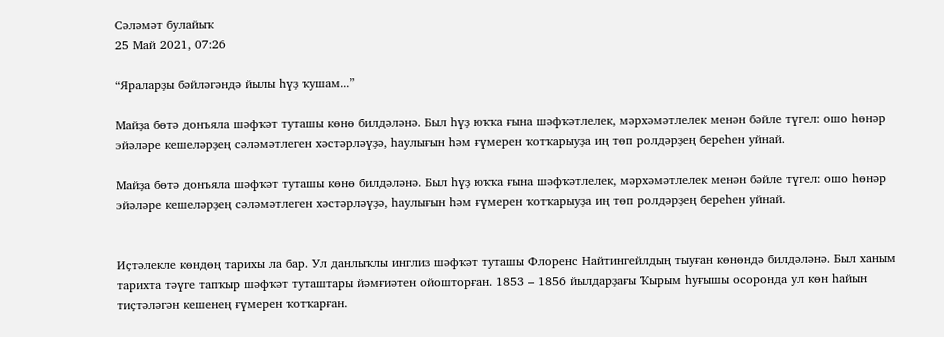Сәләмәт булайыҡ
25 Май 2021, 07:26

“Яраларҙы бәйләгәндә йылы һүҙ ҡушам...”

Майҙа бөтә донъяла шәфҡәт туташы көнө билдәләнә. Был һүҙ юҡҡа ғына шәфҡәтлелек, мәрхәмәтлелек менән бәйле түгел: ошо һөнәр эйәләре кешеләрҙең сәләмәтлеген хәстәрләүҙә, һаулығын һәм ғүмерен ҡотҡарыуҙа иң төп ролдәрҙең береһен уйнай.

Майҙа бөтә донъяла шәфҡәт туташы көнө билдәләнә. Был һүҙ юҡҡа ғына шәфҡәтлелек, мәрхәмәтлелек менән бәйле түгел: ошо һөнәр эйәләре кешеләрҙең сәләмәтлеген хәстәрләүҙә, һаулығын һәм ғүмерен ҡотҡарыуҙа иң төп ролдәрҙең береһен уйнай.


Иҫтәлекле көндөң тарихы ла бар. Ул данлыҡлы инглиз шәфҡәт туташы Флоренс Найтингейлдың тыуған көнөндә билдәләнә. Был ханым тарихта тәүге тапҡыр шәфҡәт туташтары йәмғиәтен ойошторған. 1853 – 1856 йылдарҙағы Ҡырым һуғышы осоронда ул көн һайын тиҫтәләгән кешенең ғүмерен ҡотҡарған.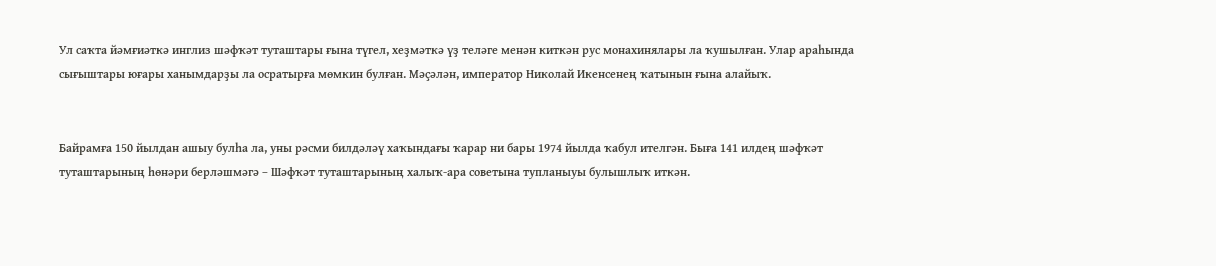Ул саҡта йәмғиәткә инглиз шәфҡәт туташтары ғына түгел, хеҙмәткә үҙ теләге менән киткән рус монахинялары ла ҡушылған. Улар араһында сығыштары юғары ханымдарҙы ла осратырға мөмкин булған. Мәҫәлән, император Николай Икенсенең ҡатынын ғына алайыҡ.


Байрамға 150 йылдан ашыу булһа ла, уны рәсми билдәләү хаҡындағы ҡарар ни бары 1974 йылда ҡабул ителгән. Быға 141 илдең шәфҡәт туташтарының һөнәри берләшмәгә – Шәфҡәт туташтарының халыҡ-ара советына тупланыуы булышлыҡ иткән.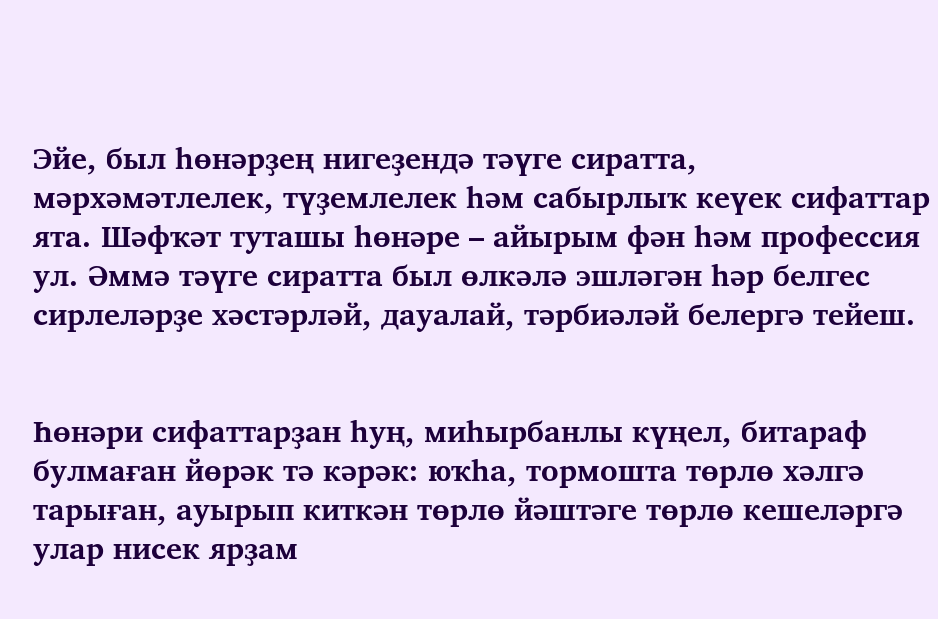Эйе, был һөнәрҙең нигеҙендә тәүге сиратта, мәрхәмәтлелек, түҙемлелек һәм сабырлыҡ кеүек сифаттар ята. Шәфҡәт туташы һөнәре – айырым фән һәм профессия ул. Әммә тәүге сиратта был өлкәлә эшләгән һәр белгес сирлеләрҙе хәстәрләй, дауалай, тәрбиәләй белергә тейеш.


Һөнәри сифаттарҙан һуң, миһырбанлы күңел, битараф булмаған йөрәк тә кәрәк: юҡһа, тормошта төрлө хәлгә тарыған, ауырып киткән төрлө йәштәге төрлө кешеләргә улар нисек ярҙам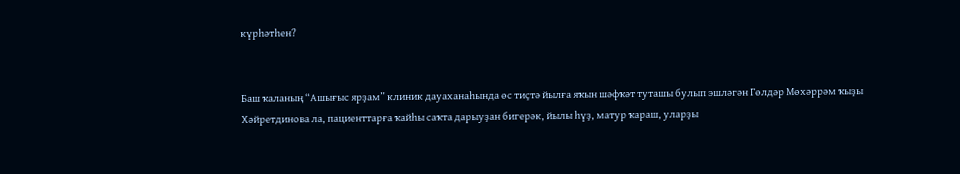күрһәтһен?


Баш ҡаланың “Ашығыс ярҙам” клиник дауаханаһында өс тиҫтә йылға яҡын шәфҡәт туташы булып эшләгән Гөлдәр Мөхәррәм ҡыҙы Хәйретдинова ла, пациенттарға ҡайһы саҡта дарыуҙан бигерәк, йылы һүҙ, матур ҡараш, уларҙы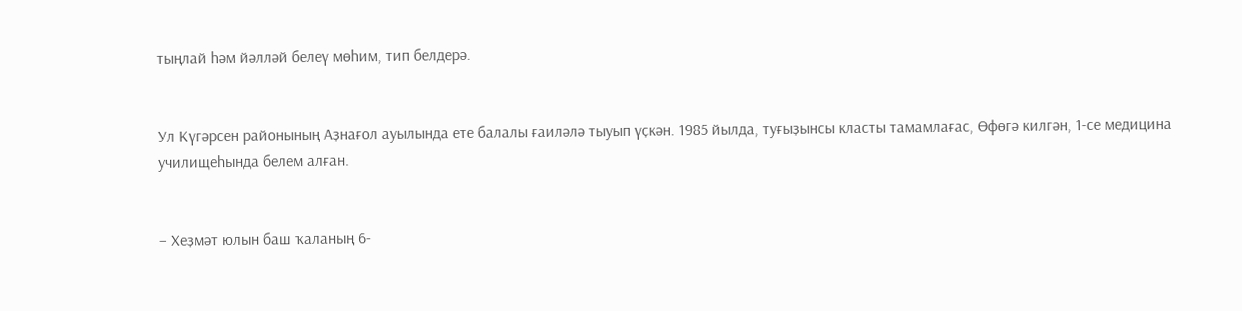тыңлай һәм йәлләй белеү мөһим, тип белдерә.


Ул Күгәрсен районының Аҙнағол ауылында ете балалы ғаиләлә тыуып үҫкән. 1985 йылда, туғыҙынсы класты тамамлағас, Өфөгә килгән, 1-се медицина училищеһында белем алған.


– Хеҙмәт юлын баш ҡаланың 6-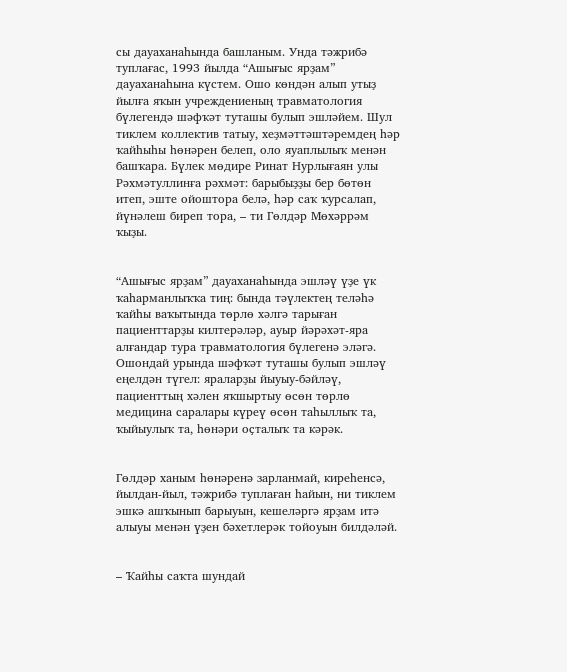сы дауаханаһында башланым. Унда тәжрибә туплағас, 1993 йылда “Ашығыс ярҙам” дауаханаһына күстем. Ошо көндән алып утыҙ йылға яҡын учреждениеның травматология бүлегендә шәфҡәт туташы булып эшләйем. Шул тиклем коллектив татыу, хеҙмәттәштәремдең һәр ҡайһыһы һөнәрен белеп, оло яуаплылыҡ менән башҡара. Бүлек мөдире Ринат Нурлығаян улы Рәхмәтуллинға рәхмәт: барыбыҙҙы бер бөтөн итеп, эште ойоштора белә, һәр саҡ ҡурсалап, йүнәлеш биреп тора, – ти Гөлдәр Мөхәррәм ҡыҙы.


“Ашығыс ярҙам” дауаханаһында эшләү үҙе үк ҡаһарманлыҡҡа тиң: бында тәүлектең теләһә ҡайһы ваҡытында төрлө хәлгә тарыған пациенттарҙы килтерәләр, ауыр йәрәхәт-яра алғандар тура травматология бүлегенә эләгә. Ошондай урында шәфҡәт туташы булып эшләү еңелдән түгел: яраларҙы йыуыу-бәйләү, пациенттың хәлен яҡшыртыу өсөн төрлө медицина саралары күреү өсөн таһыллыҡ та, ҡыйыулыҡ та, һөнәри оҫталыҡ та кәрәк.


Гөлдәр ханым һөнәренә зарланмай, киреһенсә, йылдан-йыл, тәжрибә туплаған һайын, ни тиклем эшкә ашҡынып барыуын, кешеләргә ярҙам итә алыуы менән үҙен бәхетлерәк тойоуын билдәләй.


– Ҡайһы саҡта шундай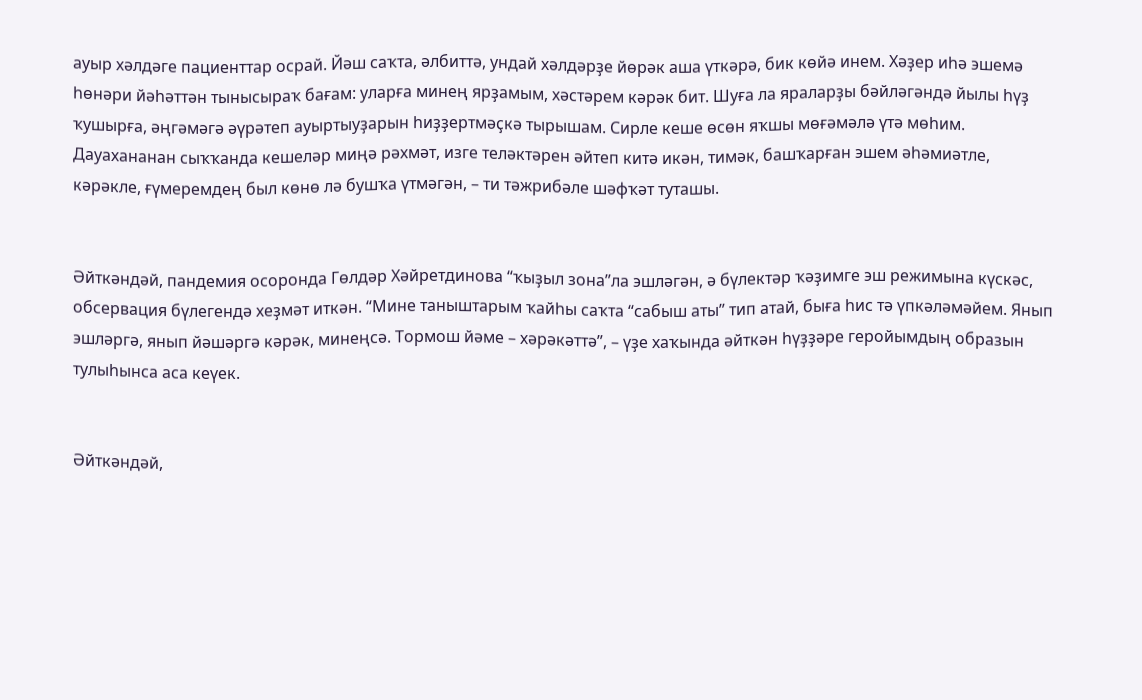ауыр хәлдәге пациенттар осрай. Йәш саҡта, әлбиттә, ундай хәлдәрҙе йөрәк аша үткәрә, бик көйә инем. Хәҙер иһә эшемә һөнәри йәһәттән тынысыраҡ бағам: уларға минең ярҙамым, хәстәрем кәрәк бит. Шуға ла яраларҙы бәйләгәндә йылы һүҙ ҡушырға, әңгәмәгә әүрәтеп ауыртыуҙарын һиҙҙертмәҫкә тырышам. Сирле кеше өсөн яҡшы мөғәмәлә үтә мөһим. Дауахананан сыҡҡанда кешеләр миңә рәхмәт, изге теләктәрен әйтеп китә икән, тимәк, башҡарған эшем әһәмиәтле, кәрәкле, ғүмеремдең был көнө лә бушҡа үтмәгән, – ти тәжрибәле шәфҡәт туташы.


Әйткәндәй, пандемия осоронда Гөлдәр Хәйретдинова “ҡыҙыл зона”ла эшләгән, ә бүлектәр ҡәҙимге эш режимына күскәс, обсервация бүлегендә хеҙмәт иткән. “Мине таныштарым ҡайһы саҡта “сабыш аты” тип атай, быға һис тә үпкәләмәйем. Янып эшләргә, янып йәшәргә кәрәк, минеңсә. Тормош йәме – хәрәкәттә”, – үҙе хаҡында әйткән һүҙҙәре геройымдың образын тулыһынса аса кеүек.


Әйткәндәй,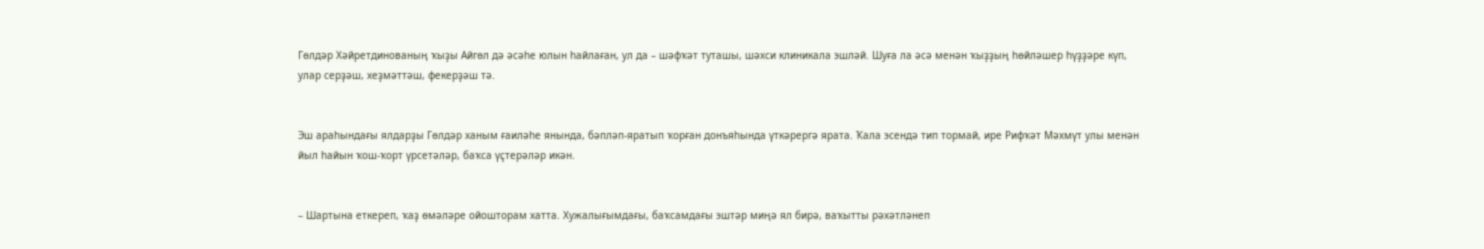Гөлдәр Хәйретдинованың ҡыҙы Айгөл дә әсәһе юлын һайлаған, ул да – шәфҡәт туташы, шәхси клиникала эшләй. Шуға ла әсә менән ҡыҙҙың һөйләшер һүҙҙәре күп, улар серҙәш, хеҙмәттәш, фекерҙәш тә.


Эш араһындағы ялдарҙы Гөлдәр ханым ғаиләһе янында, бәпләп-яратып ҡорған донъяһында үткәрергә ярата. Ҡала эсендә тип тормай, ире Рифҡәт Мәхмүт улы менән йыл һайын ҡош-ҡорт үрсетәләр, баҡса үҫтерәләр икән.


– Шартына еткереп, ҡаҙ өмәләре ойошторам хатта. Хужалығымдағы, баҡсамдағы эштәр миңә ял бирә, ваҡытты рәхәтләнеп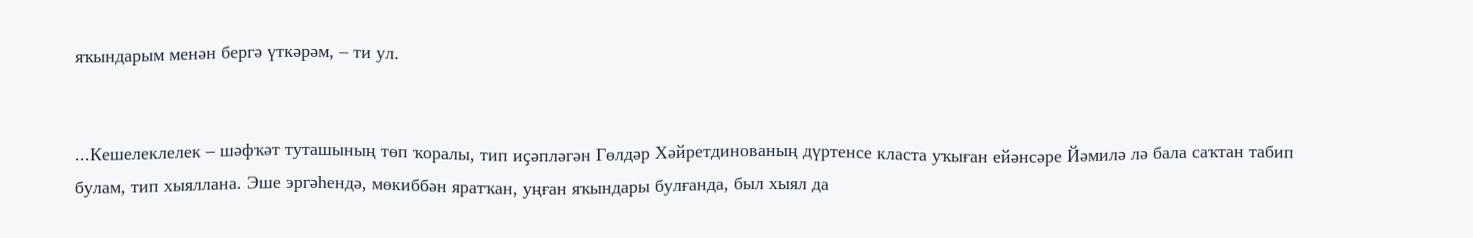яҡындарым менән бергә үткәрәм, – ти ул.


...Кешелеклелек – шәфҡәт туташының төп ҡоралы, тип иҫәпләгән Гөлдәр Хәйретдинованың дүртенсе класта уҡыған ейәнсәре Йәмилә лә бала саҡтан табип булам, тип хыяллана. Эше эргәһендә, мөкиббән яратҡан, уңған яҡындары булғанда, был хыял да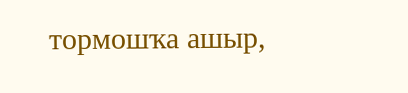тормошҡа ашыр,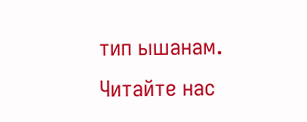тип ышанам.
Читайте нас